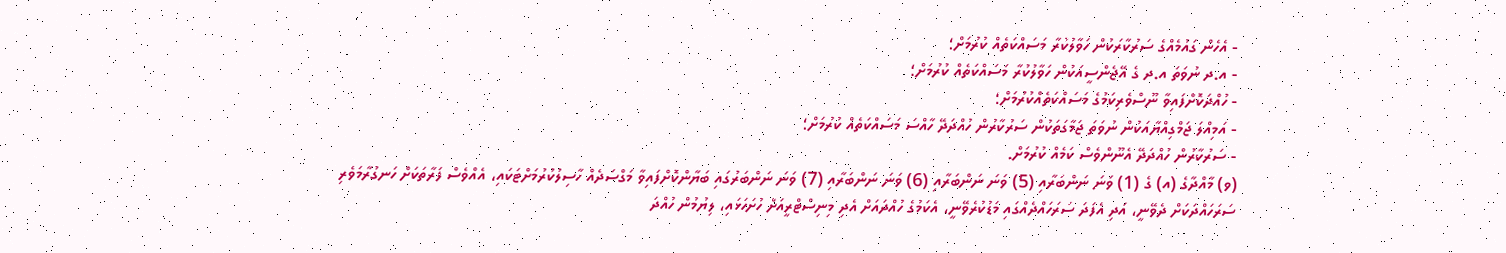- އެހެން ގައުމެއްގެ ސަރުކާރަކުން ހަވާލުކުރާ މަސައްކަތެއް ކުރުމަށް؛
- އ.ދ ނުވަތަ އ.ދ ގެ އޭޖެންސީއަކުން ހަވާލުކުރާ މަސައްކަތެއް ކުރުމަށް؛
- ހުއްދަކޮށްފައިވާ ނޫސްވެރިކަމުގެ މަސައްކަތެއްކުރުމަށް؛
- އަމިއްލަ ޖަމްގިއްޔާއަކުން ނުވަތަ ޖަމާގަތަކުން ސަރުކާރުން ހުއްދަދޭ ހާއްސަ މަސައްކަތެއް ކުރުމަށް؛
- ސަރުކާރުން ހުއްދަދޭ އެނޫންވެސް ކަމެއް ކުރުމަށް.
(ވ) މާއްދާގެ (އ) ގެ (1) ވަނަ ނަންބަރާއި (5) ވަނަ ނަންބަރާއި (6) ވަނަ ނަންބަރާއި (7) ވަނަ ނަންބަރުގައި ބަޔާންކޮށްފައިވާ މަގްސަދެއް ހާސިލުކުރުމަށްޓަކައި، އެއްވެސް ފަރާތަކަށް ހަނގުރާމަވެރި ސަރަހައްދަކަށް ދެވޭނީ، އަދި އެފަދަ ސަރަހައްދެއްގައި މަޑުކުރެވޭނީ، އެކަމުގެ ހުއްދައަށް އެދި މިނިސްޓްރީއަށް ހުށަހަޅައި، ލިޔުމުން ހުއްދަ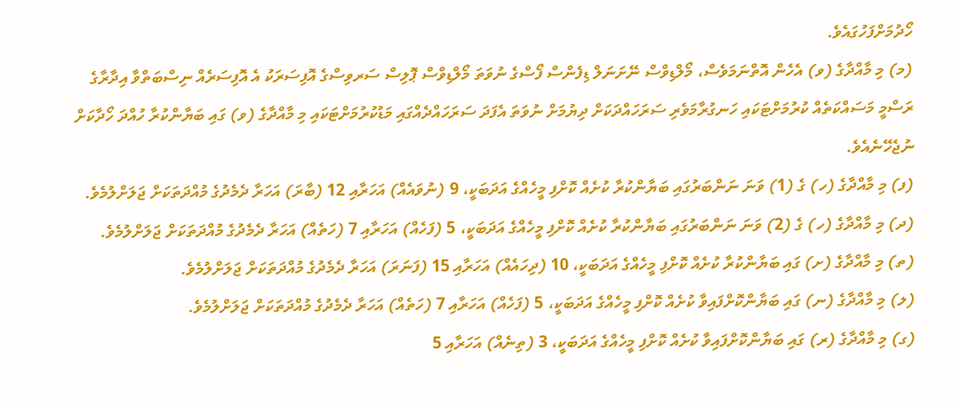ހޯދުމަށްފަހުގައެވެ.
(މ) މި މާއްދާގެ (ވ) އެހެން އޮތްނަމަވެސް، މޯލްޑިވްސް ނޭށަނަލް ޑިފެންސް ފޯސްގެ ނުވަތަ މޯލްޑިވްސް ޕޮލިސް ސަރވިސްގެ އޮފިސަރަކު އެ އޮފިސަރެއް ނިސްބަތްވާ އިދާރާގެ ރަސްމީ މަސައްކަތެއް ކުރުމަށްޓަކައި ހަނގުރާމަވެރި ސަރަހައްދަކަށް ދިޔުމަށް ނުވަތަ އެފަދަ ސަރަހައްދެއްގައި މަޑުކުރުމަށްޓަކައި މި މާއްދާގެ (ވ) ގައި ބަޔާންކުރާ ހުއްދަ ހޯދާކަށް ނުޖެހޭނެއެވެ.
(ފ) މި މާއްދާގެ (ހ) ގެ (1) ވަނަ ނަންބަރުގައި ބަޔާންކުރާ ކުށެއް ކޮށްފި މީހެއްގެ އަދަބަކީ، 9 (ނުވައެއް) އަހަރާއި 12 (ބާރަ) އަހަރާ ދެމެދުގެ މުއްދަތަކަށް ޖަލަށްލުމެވެ.
(ދ) މި މާއްދާގެ (ހ) ގެ (2) ވަނަ ނަންބަރުގައި ބަޔާންކުރާ ކުށެއް ކޮށްފި މީހެއްގެ އަދަބަކީ، 5 (ފަހެއް) އަހަރާއި 7 (ހަތެއް) އަހަރާ ދެމެދުގެ މުއްދަތަކަށް ޖަލަށްލުމެވެ.
(ތ) މި މާއްދާގެ (ށ) ގައި ބަޔާންކުރާ ކުށެއް ކޮށްފި މީހެއްގެ އަދަބަކީ، 10 (ދިހައެއް) އަހަރާއި 15 (ފަނަރަ) އަހަރާ ދެމެދުގެ މުއްދަތަކަށް ޖަލަށްލުމެވެ.
(ލ) މި މާއްދާގެ (ނ) ގައި ބަޔާންކޮށްފައިވާ ކުށެއް ކޮށްފި މީހެއްގެ އަދަބަކީ، 5 (ފަހެއް) އަހަރާއި 7 (ހަތެއް) އަހަރާ ދެމެދުގެ މުއްދަތަކަށް ޖަލަށްލުމެވެ.
(ގ) މި މާއްދާގެ (ރ) ގައި ބަޔާންކޮށްފައިވާ ކުށެއް ކޮށްފި މީހެއްގެ އަދަބަކީ، 3 (ތިނެއް) އަހަރާއި 5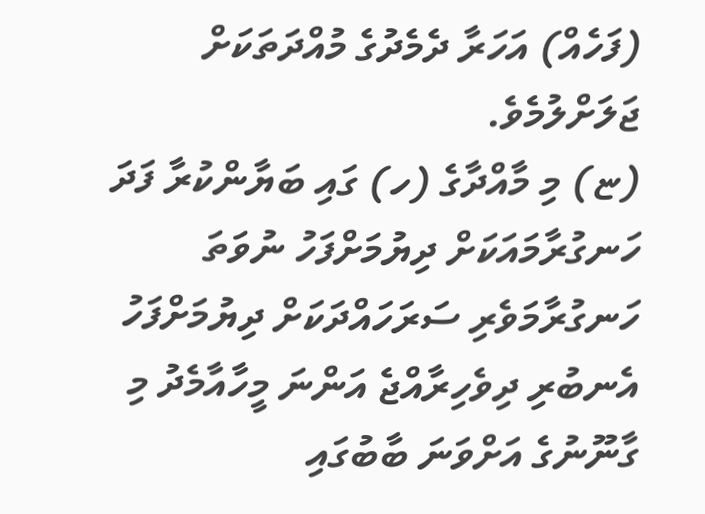(ފަހެއް) އަހަރާ ދެމެދުގެ މުއްދަތަކަށް ޖަލަށްލުމެވެ.
(ޏ) މި މާއްދާގެ (ހ) ގައި ބަޔާންކުރާ ފަދަ ހަނގުރާމައަކަށް ދިޔުމަށްފަހު ނުވަތަ ހަނގުރާމަވެރި ސަރަހައްދަކަށް ދިޔުމަށްފަހު އެނބުރި ދިވެހިރާއްޖެ އަންނަ މީހާއާމެދު މި ގާނޫނުގެ އަށްވަނަ ބާބުގައި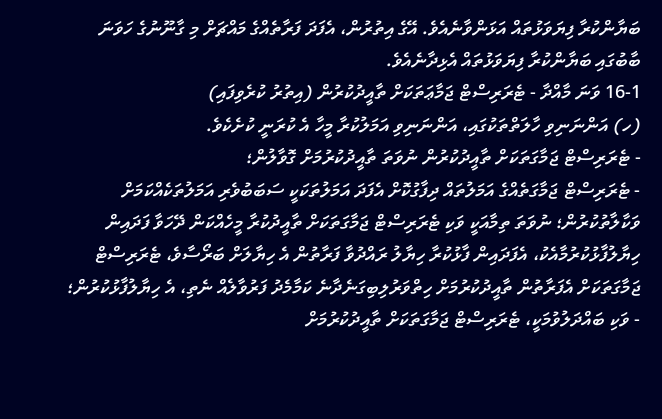ބަޔާންކުރާ ފިޔަވަޅުތައް އަޅަންވާނެއެވެ. އޭގެ އިތުރުން، އެފަދަ ފަރާތެއްގެ މައްޗަށް މި ގާނޫނުގެ ހަވަނަ ބާބުގައި ބަޔާންކުރާ ފިޔަވަޅުތައް އެޅިދާނެއެވެ.
16-1 ވަނަ މާއްދާ - ޓެރަރިސްޓް ޖަމާޢަތަކަށް ތާއީދުކުރުން (އިތުރު ކުރެވިފައި)
(ހ) އަންނަނިވި ހާލަތްތަކުގައި، އަންނަނިވި އަމަލުކުރާ މީހާ އެ ކުރަނީ ކުށެކެވެ.
- ޓެރަރިސްޓް ޖަމާގަތަކަށް ތާއީދުކުރުން ނުވަތަ ތާއީދުކުރުމަށް ގޮވާލުން؛
- ޓެރަރިސްޓް ޖަމާގަތެއްގެ އަމަލުތައް ދިފާގުކޮށް އެފަދަ އަމަލުތަކަކީ ސަބަބުވެރި އަމަލުތަކެއްކަމަށް ވަކާލާތުކުރުން؛ ނުވަތަ ތިމާއަކީ ވަކި ޓެރަރިސްޓް ޖަމާގަތަކަށް ތާއީދުކުރާ މީހެއްކަން ދޭހަވާ ފަދައިން ހިޔާލުފާޅުކުރުމާއެކު، އެފަދައިން ފާޅުކުރާ ހިޔާލު ރައްދުވާ ފަރާތުން އެ ހިޔާލަށް ބަރޯސާވެ، ޓެރަރިސްޓް ޖަމާގަތަކަށް އެފަރާތުން ތާއީދުކުރުމަށް ހިތްވަރުލިބިގަނެދާނެ ކަމާމެދު ފަރުވާލެއް ނެތި، އެ ހިޔާލުފާޅުކުރުން؛
- ވަކި ބައްދަލުވުމަކީ، ޓެރަރިސްޓް ޖަމާގަތަކަށް ތާއީދުކުރުމަށް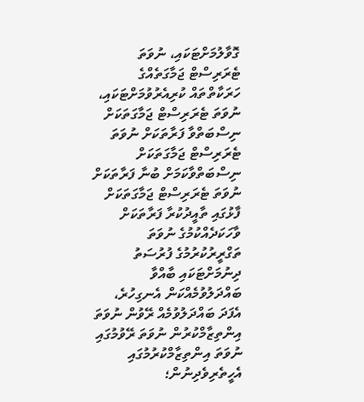ގޮވާލުމަށްޓަކައި، ނުވަތަ ޓެރަރިސްޓް ޖަމާގަތެއްގެ ހަރަކާތްތައް ކުރިއެރުވުމަށްޓަކައި، ނުވަތަ ޓެރަރިސްޓް ޖަމާގަތަކަށް ނިސްބަތްވާ ފަރާތަކަށް ނުވަތަ ޓެރަރިސްޓް ޖަމާގަތަކަށް ނިސްބަތްވާކަމަށް ބުނާ ފަރާތަކަށް ނުވަތަ ޓެރަރިސްޓް ޖަމާގަތަކަށް ފާޅުގައި ތާއީދުކުރާ ފަރާތަކަށް ވާހަކަދެއްކުމުގެ ނުވަތަ ތަގްރީރުކުރުމުގެ ފުރުސަތު ދިނުމަށްޓަކައި ބާއްވާ ބައްދަލުވުމެއްކަން އެނގިހުރެ، އެފަދަ ބައްދަލުވުމެއް ރޭވުން ނުވަތަ އިންތިޒާމްކުރުން ނުވަތަ ރޭވުމުގައި ނުވަތަ އިންތިޒާމްކުރުމުގައި އެހީތެރިވެދިނުން؛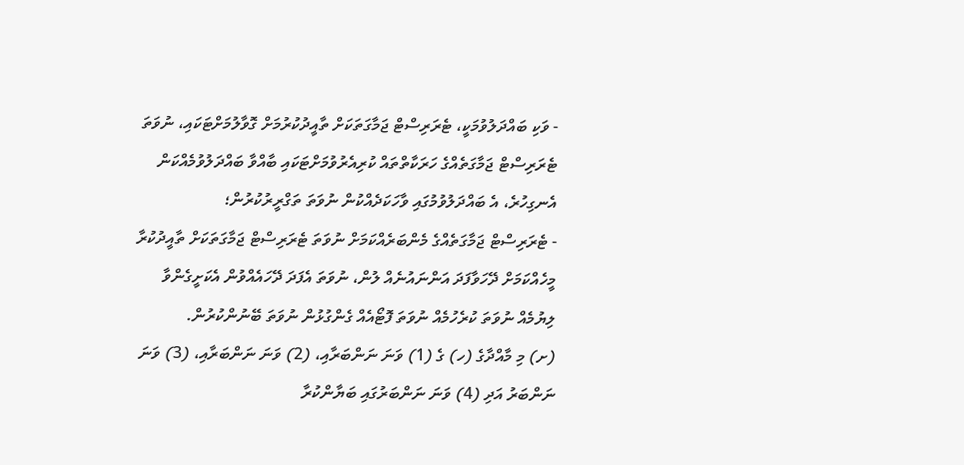- ވަކި ބައްދަލުވުމަކީ، ޓެރަރިސްޓް ޖަމާގަތަކަށް ތާއީދުކުރުމަށް ގޮވާލުމަށްޓަކައި، ނުވަތަ ޓެރަރިސްޓް ޖަމާގަތެއްގެ ހަރަކާތްތައް ކުރިއެރުވުމަށްޓަކައި ބާއްވާ ބައްދަލުވުމެއްކަން އެނގިހުރެ، އެ ބައްދަލުވުމުގައި ވާހަކަދެއްކުން ނުވަތަ ތަގްރީރުކުރުން؛
- ޓެރަރިސްޓް ޖަމާގަތެއްގެ މެންބަރެއްކަމަށް ނުވަތަ ޓެރަރިސްޓް ޖަމާގަތަކަށް ތާއީދުކުރާ މީހެއްކަމަށް ދޭހަވާފަދަ އަންނައުނެއް ލުން، ނުވަތަ އެފަދަ ދޭހައެއްވުން އެކަށީގެންވާ ލިޔުމެއް ނުވަތަ ކުރެހުމެއް ނުވަތަ ފޮޓޯއެއް ގެންގުޅުން ނުވަތަ ބޭނުންކުރުން.
(ށ) މި މާއްދާގެ (ހ) ގެ (1) ވަނަ ނަންބަރާއި، (2) ވަނަ ނަންބަރާއި، (3) ވަނަ ނަންބަރު އަދި (4) ވަނަ ނަންބަރުގައި ބަޔާންކުރާ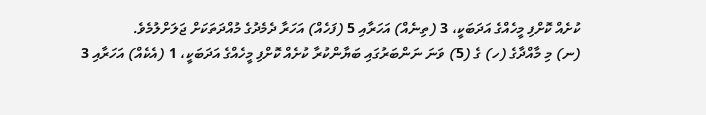ކުށެއް ކޮށްފި މީހެއްގެ އަދަބަކީ، 3 (ތިނެއް) އަހަރާއި 5 (ފަހެއް) އަހަރާ ދެމެދުގެ މުއްދަތަކަށް ޖަލަށްލުމެވެ.
(ނ) މި މާއްދާގެ (ހ) ގެ (5) ވަނަ ނަންބަރުގައި ބަޔާންކުރާ ކުށެއް ކޮށްފި މީހެއްގެ އަދަބަކީ، 1 (އެކެއް) އަހަރާއި 3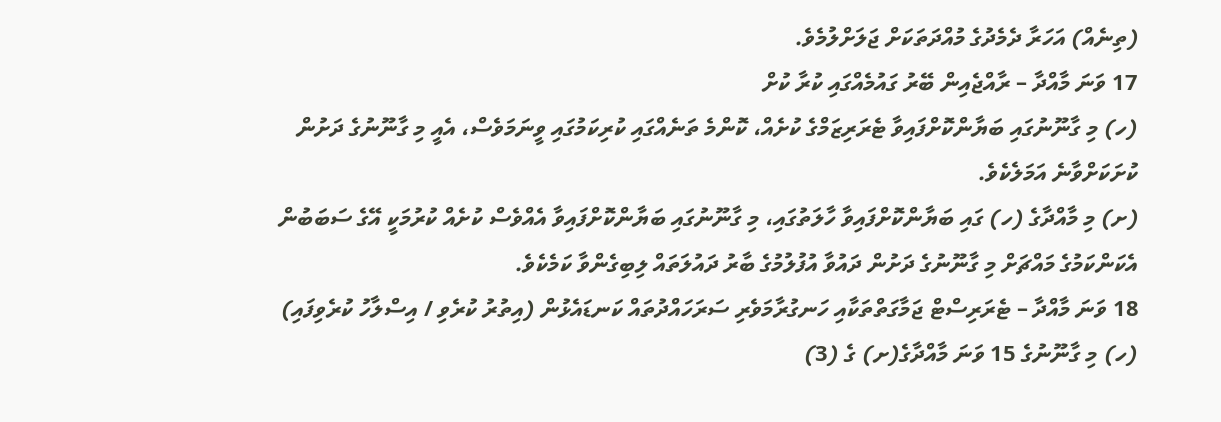(ތިނެއް) އަހަރާ ދެމެދުގެ މުއްދަތަކަށް ޖަލަށްލުމެވެ.
17 ވަނަ މާއްދާ – ރާއްޖެއިން ބޭރު ގައުމެއްގައި ކުރާ ކުށް
(ހ) މި ގާނޫނުގައި ބަޔާންކޮށްފައިވާ ޓެރަރިޒަމްގެ ކުށެއް، ކޮންމެ ތަނެއްގައި ކުރިކަމުގައި ވީނަމަވެސް، އެއީ މި ގާނޫނުގެ ދަށުން ކުށަކަށްވާނެ އަމަލެކެވެ.
(ށ) މި މާއްދާގެ (ހ) ގައި ބަޔާންކޮށްފައިވާ ހާލަތުގައި، މި ގާނޫނުގައި ބަޔާންކޮށްފައިވާ އެއްވެސް ކުށެއް ކުރުމަކީ އޭގެ ސަބަބުން އެކަންކަމުގެ މައްޗަށް މި ގާނޫނުގެ ދަށުން ދައުވާ އުފުލުމުގެ ބާރު ދައުލަތައް ލިބިގެންވާ ކަމެކެވެ.
18 ވަނަ މާއްދާ – ޓެރަރިސްޓް ޖަމާގަތްތަކާއި ހަނގުރާމަވެރި ސަރަހައްދުތައް ކަނޑައެޅުން (އިތުރު ކުރެވި / އިސްލާހު ކުރެވިފައި)
(ހ) މި ގާނޫނުގެ 15 ވަނަ މާއްދާގެ(ށ) ގެ (3)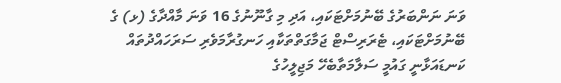ވަނަ ނަންބަރުގެ ބޭނުމަށްޓަކައި، އަދި މި ގާނޫނުގެ 16 ވަނަ މާއްދާގެ (ޅ) ގެ ބޭނުމަށްޓަކައި، ޓެރަރިސްޓް ޖަމާގަތްތަކާއި ހަނގުރާމަވެރި ސަރަހައްދުތައް ކަނޑައަޅާނީ ގައުމީ ސަލާމަތާބެހޭ މަޖިލީހުގެ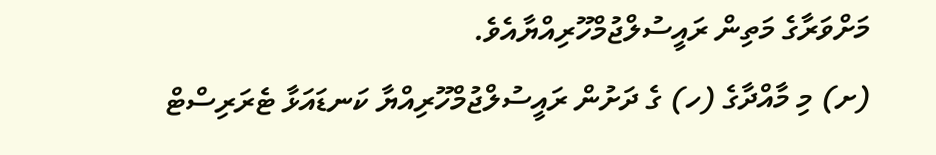މަށްވަރާގެ މަތިން ރައީސުލްޖުމްހޫރިއްޔާއެވެ.
(ށ) މި މާއްދާގެ (ހ) ގެ ދަށުން ރައީސުލްޖުމްހޫރިއްޔާ ކަނޑައަޅާ ޓެރަރިސްޓް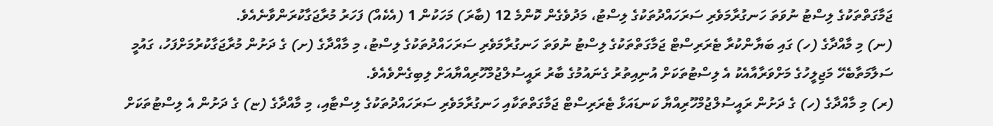ޖަމާގަތްތަކުގެ ލިސްޓު ނުވަތަ ހަނގުރާމަވެރި ސަރަހައްދުތަކުގެ ލިސްޓު، މަދުވެގެން ކޮންމެ 12 (ބާރަ) މަހަކުން 1 (އެކެއް) ފަހަރު މުރާޖަގާކުރަންވާނެއެވެ.
(ނ) މި މާއްދާގެ (ހ) ގައި ބަޔާންކުރާ ޓެރަރިސްޓް ޖަމާގަތްތަކުގެ ލިސްޓު ނުވަތަ ހަނގުރާމަވެރި ސަރަހައްދުތަކުގެ ލިސްޓު، މި މާއްދާގެ (ށ) ގެ ދަށުން މުރާޖަގާކުރުމަށްފަހު، ގައުމީ ސަލާމަތާބެހޭ މަޖިލީހުގެ މަށްވަރާއާއެކު އެ ލިސްޓުތަކަށް އުނިއިތުރު ގެނައުމުގެ ބާރު ރައީސުލްޖުމްހޫރިއްޔާއަށް ލިބިގެންވެއެވެ.
(ރ) މި މާއްދާގެ (ހ) ގެ ދަށުން ރައީސުލްޖުމްހޫރިއްޔާ ކަނޑައަޅާ ޓެރަރިސްޓް ޖަމާގަތްތަކާއި ހަނގުރާމަވެރި ސަރަހައްދުތަކުގެ ލިސްޓާއި، މި މާއްދާގެ (ޏ) ގެ ދަށުން އެ ލިސްޓުތަކަށް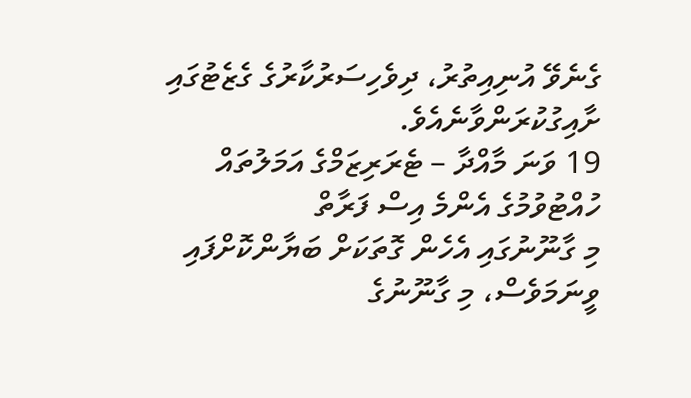ގެނެވޭ އުނިއިތުރު، ދިވެހިސަރުކާރުގެ ގެޒެޓުގައި ށާއިގުކުރަންވާނެއެވެ.
19 ވަނަ މާއްދާ – ޓެރަރިޒަމްގެ އަމަލުތައް ހުއްޓުވުމުގެ އެންމެ އިސް ފަރާތް
މި ގާނޫނުގައި އެހެން ގޮތަކަށް ބަޔާންކޮށްފައި ވީނަމަވެސް، މި ގާނޫނުގެ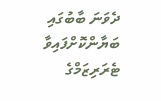ދެވަނަ ބާބުގައި ބަޔާންކޮށްފައިވާ ޓެރަރިޒަމްގެ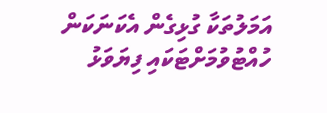އަމަލުތަކާ ގުޅިގެން އެކަނަކަން ހުއްޓުވުމަށްޓަކައި ފިޔަވަޅު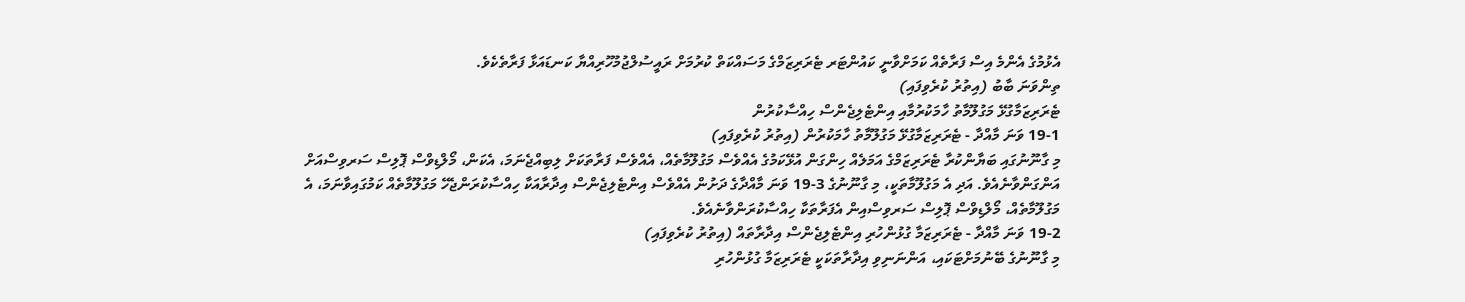އެޅުމުގެ އެންމެ އިސް ފަރާތެއް ކަމަށްވާނީ ކައުންޓަރ ޓެރަރިޒަމްގެ މަސައްކަތް ކުރުމަށް ރައީސުލްޖުމުހޫރިއްޔާ ކަނޑައަޅާ ފަރާތެކެވެ.
ތިންވަނަ ބާބު (އިތުރު ކުރެވިފައި)
ޓެރަރިޒަމާގުޅޭ މަގުލޫމާތު ހާމަކުރުމާއި އިންޓެލިޖެންސް ހިއްސާކުރުން
19-1 ވަނަ މާއްދާ - ޓެރަރިޒަމާގުޅޭ މަގުލޫމާތު ހާމަކުރުން (އިތުރު ކުރެވިފައި)
މި ގާނޫނުގައި ބަޔާންކުރާ ޓެރަރިޒަމްގެ އަމަލެއް ހިންގަން އުޅޭކަމުގެ އެއްވެސް މަގުލޫމާތެއް، އެއްވެސް ފަރާތަކަށް ލިބިއްޖެނަމަ، އެކަން، މޯލްޑިވްސް ޕޮލިސް ސަރވިސްއަށް އަންގަންވާނެއެވެ. އަދި އެ މަގުލޫމާތަކީ، މި ގާނޫނުގެ 3-19 ވަނަ މާއްދާގެ ދަށުން އެއްވެސް އިންޓެލިޖެންސް އިދާރާއަކާ ހިއްސާކުރަންޖެހޭ މަގުލޫމާތެއް ކަމުގައިވާނަމަ، އެ މަގުލޫމާތެއް، މޯލްޑިވްސް ޕޮލިސް ސަރވިސްއިން އެފަރާތަކާ ހިއްސާކުރަންވާނެއެވެ.
19-2 ވަނަ މާއްދާ - ޓެރަރިޒަމާ ގުޅުންހުރި އިންޓެލިޖެންސް އިދާރާތައް (އިތުރު ކުރެވިފައި)
މި ގާނޫނުގެ ބޭނުމަށްޓަކައި، އަންނަނިވި އިދާރާތަކަކީ ޓެރަރިޒަމާ ގުޅުންހުރި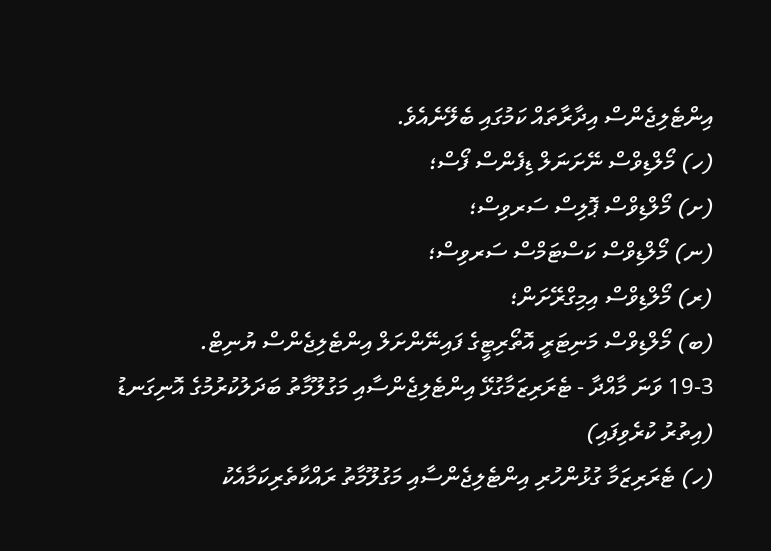އިންޓެލިޖެންސް އިދާރާތައް ކަމުގައި ބެލޭނެއެވެ.
(ހ) މޯލްޑިވްސް ނޭށަނަލް ޑިފެންސް ފޯސް؛
(ށ) މޯލްޑިވްސް ޕޮލިސް ސަރވިސް؛
(ނ) މޯލްޑިވްސް ކަސްޓަމްސް ސަރވިސް؛
(ރ) މޯލްޑިވްސް އިމިގްރޭށަން؛
(ބ) މޯލްޑިވްސް މަނިޓަރީ އޮތޯރިޓީގެ ފައިނޭންށަލް އިންޓެލިޖެންސް ޔުނިޓް.
19-3 ވަނަ މާއްދާ - ޓެރަރިޒަމާގުޅޭ އިންޓެލިޖެންސާއި މަގުލޫމާތު ބަދަލުކުރުމުގެ އޮނިގަނޑު (އިތުރު ކުރެވިފައި)
(ހ) ޓެރަރިޒަމާ ގުޅުންހުރި އިންޓެލިޖެންސާއި މަގުލޫމާތު ރައްކާތެރިކަމާއެކު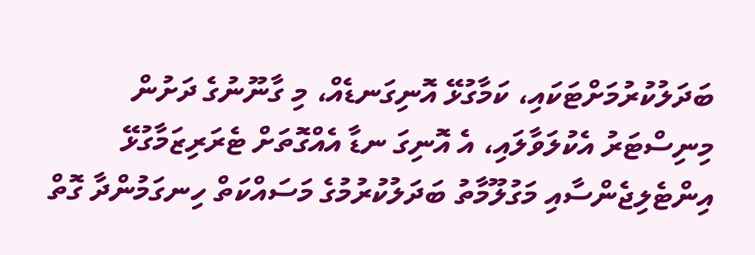ބަދަލުކުރުމަށްޓަކައި، ކަމާގުޅޭ އޮނިގަނޑެއް، މި ގާނޫނުގެ ދަށުން މިނިސްޓަރު އެކުލަވާލައި، އެ އޮނިގަ ނޑާ އެއްގޮތަށް ޓެރަރިޒަމާގުޅޭ އިންޓެލިޖެންސާއި މަގުލޫމާތު ބަދަލުކުރުމުގެ މަސައްކަތް ހިނގަމުންދާ ގޮތް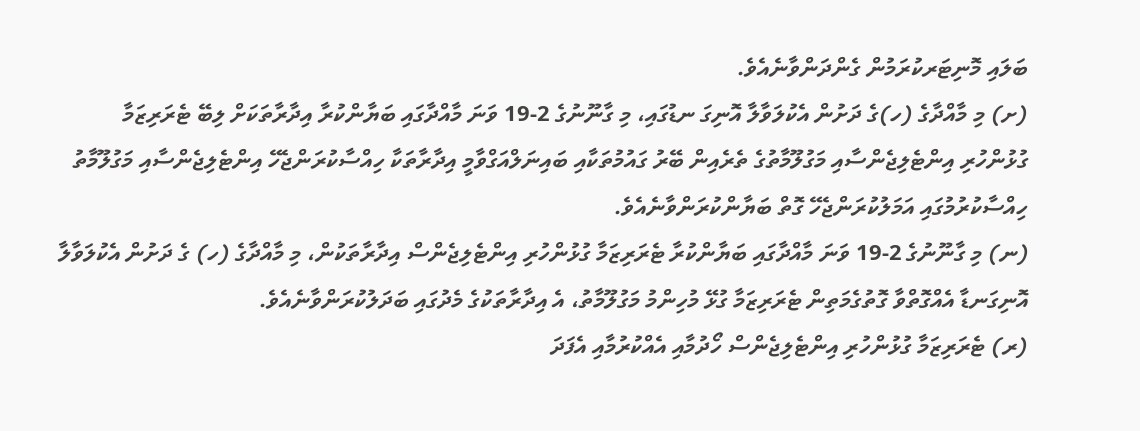ބަލައި މޮނިޓަރކުރަމުން ގެންދަންވާނެއެވެ.
(ށ) މި މާއްދާގެ (ހ)ގެ ދަށުން އެކުލަވާލާ އޮނިގަ ނޑުގައި، މި ގާނޫނުގެ 2-19 ވަނަ މާއްދާގައި ބަޔާންކުރާ އިދާރާތަކަށް ލިބޭ ޓެރަރިޒަމާ ގުޅުންހުރި އިންޓެލިޖެންސާއި މަގުލޫމާތުގެ ތެރެއިން ބޭރު ގައުމުތަކާއި ބައިނަލްއަގްވާމީ އިދާރާތަކާ ހިއްސާކުރަންޖެހޭ އިންޓެލިޖެންސާއި މަގުލޫމާތު ހިއްސާކުރުމުގައި އަމަލުކުރަންޖެހޭ ގޮތް ބަޔާންކުރަންވާނެއެވެ.
(ނ) މި ގާނޫނުގެ 2-19 ވަނަ މާއްދާގައި ބަޔާންކުރާ ޓެރަރިޒަމާ ގުޅުންހުރި އިންޓެލިޖެންސް އިދާރާތަކުން، މި މާއްދާގެ (ހ) ގެ ދަށުން އެކުލަވާލާ އޮނިގަނޑާ އެއްގޮތްވާ ގޮތުގެމަތިން ޓެރަރިޒަމާ ގުޅޭ މުހިންމު މަގުލޫމާތު، އެ އިދާރާތަކުގެ މެދުގައި ބަދަލުކުރަންވާނެއެވެ.
(ރ) ޓެރަރިޒަމާ ގުޅުންހުރި އިންޓެލިޖެންސް ހޯދުމާއި އެއްކުރުމާއި އެފަދަ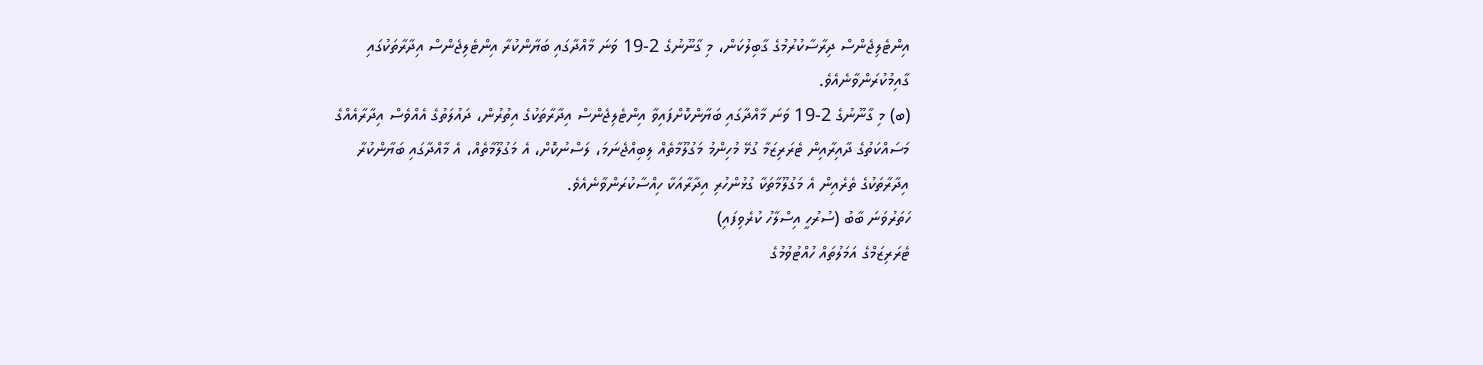އިންޓެލިޖެންސް ދިރާސާކުރުމުގެ ގާބިލުކަން، މި ގާނޫނުގެ 2-19 ވަނަ މާއްދާގައި ބަޔާންކުރާ އިންޓެލިޖެންސް އިދާރާތަކުގައި ގާއިމުކުރަންވާނެއެވެ.
(ބ) މި ގާނޫނުގެ 2-19 ވަނަ މާއްދާގައި ބަޔާންކޮށްފައިވާ އިންޓެލިޖެންސް އިދާރާތަކުގެ އިތުރުން، ދައުލަތުގެ އެއްވެސް އިދާރާއެއްގެ މަސައްކަތުގެ ދާއިރާއިން ޓެރަރިޒަމާ ގުޅޭ މުހިންމު މަގުލޫމާތެއް ލިބިއްޖެނަމަ، ލަސްނުކޮށް، އެ މަގުލޫމާތެއް، އެ މާއްދާގައި ބަޔާންކުރާ އިދާރާތަކުގެ ތެރެއިން އެ މަގުލޫމާތަކާ ގުޅުންހުރި އިދާރާއަކާ ހިއްސާކުރަންވާނެއެވެ.
ހަތަރުވަނަ ބާބު (ސުރުހީ އިސްލާހު ކުރެވިފައި)
ޓެރަރިޒަމްގެ އަމަލުތައް ހުއްޓުވުމުގެ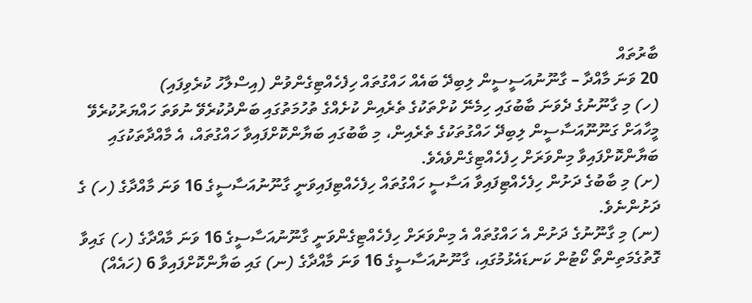ބާރުތައް
20 ވަނަ މާއްދާ – ގާނޫނުއަސީސީން ލިބިދޭ ބައެއް ހައްގުތައް ހިފެހެއްޓިގެންވުން (އިސްލާހު ކުރެވިފައި)
(ހ) މި ގާނޫނުގެ ދެވަނަ ބާބުގައި ހިމެނޭ ކުށްތަކުގެ ތެރެއިން ކުށެއްގެ ތުހުމަތުގައި ބަންދުކުރެވޭ ނުވަތަ ހައްޔަރުކުރެވޭ މީހާއަށް ގަނޫނޫއަސާސީން ލިބިދޭ ހައްގުތަކުގެ ތެރެއިން، މި ބާބުގައި ބަޔާންކޮށްފައިވާ ހައްގުތައް، އެ މާއްދާތަކުގައި ބަޔާންކޮށްފައިވާ މިންވަރަށް ހިފެހެއްޓިގެންވެއެވެ.
(ށ) މި ބާބުގެ ދަށުން ހިފެހެއްޓިފައިވާ އަސާސީ ހައްގުތައް ހިފެހެއްޓިފައިވަނީ ގާނޫނުއަސާސީގެ 16 ވަނަ މާއްދާގެ (ހ) ގެ ދަށުންނެވެ.
(ނ) މި ގާނޫނުގެ ދަށުން އެ ހައްގުތައް އެ މިންވަރަށް ހިފެހެއްޓިގެންވަނީ ގާނޫނުއަސާސީގެ 16 ވަނަ މާއްދާގެ (ހ) ގައިވާ ގޮތުގެމަތިންތޯ ކޯޓުން ކަނޑައެޅުމުގައި، ގާނޫނުއަސާސީގެ 16 ވަނަ މާއްދާގެ (ނ) ގައި ބަޔާންކޮށްފައިވާ 6 (ހައެއް)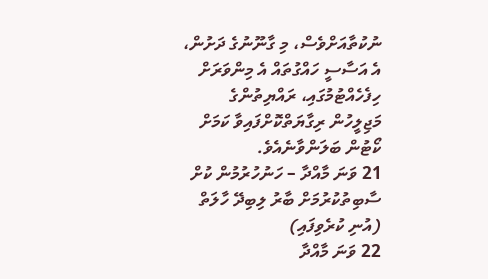ނުކުތާއަށްވެސް، މި ގާނޫނުގެ ދަށުން، އެ އަސާސީ ހައްގުތައް އެ މިންވަރަށް ހިފެހެއްޓުމުގައި، ރައްޔިތުންގެ މަޖިލީހުން ރިގާޔަތްކޮށްފައިވާ ކަމަށް ކޯޓުން ބަލަންވާނެއެވެ.
21 ވަނަ މާއްދާ – ހަނުހުރުމުން ކުށް ސާބިތުކުރުމަށް ބާރު ލިބިދޭ ހާލަތް (އުނި ކުރެވިފައި)
22 ވަނަ މާއްދާ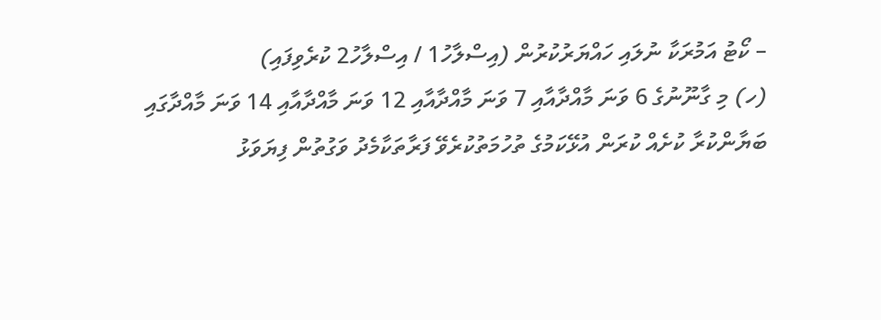– ކޯޓު އަމުރަކާ ނުލައި ހައްޔަރުކުރުން (އިސްލާހު1 / އިސްލާހު2 ކުރެވިފައި)
(ހ) މި ގާނޫނުގެ 6 ވަނަ މާއްދާއާއި 7 ވަނަ މާއްދާއާއި 12 ވަނަ މާއްދާއާއި 14 ވަނަ މާއްދާގައި ބަޔާންކުރާ ކުށެއް ކުރަން އުޅޭކަމުގެ ތުހުމަތުކުރެވޭ ފަރާތަކާމެދު ވަގުތުން ފިޔަވަޅު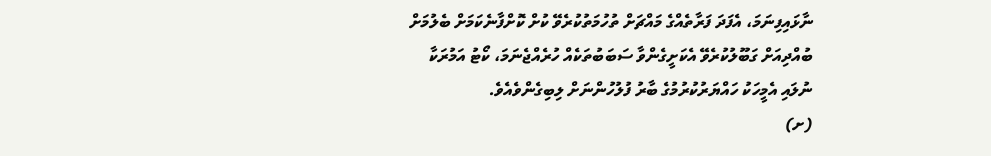ނާޅައިފިނަމަ، އެފަދަ ފަރާތެއްގެ މައްޗަށް ތުހުމަތުކުރެވޭ ކުށް ކޮށްފާނެކަމަށް ބެލުމަށް ބުއްދިއަށް ގަބޫލުކުރެވޭ އެކަށީގެންވާ ސަބަބުތަކެއް ހުރެއްޖެނަމަ، ކޯޓު އަމުރަކާ ނުލައި އެމީހަކު ހައްޔަރުކުރުމުގެ ބާރު ފުލުހުންނަށް ލިބިގެންވެއެވެ.
(ށ)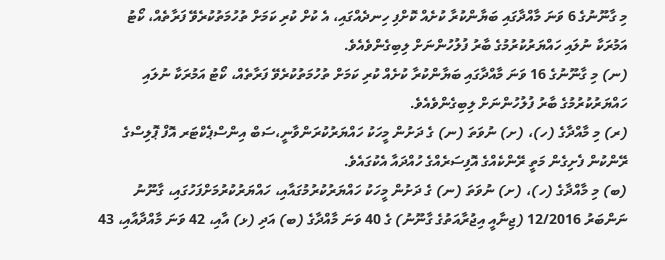މި ގާނޫނުގެ 6 ވަނަ މާއްދާގައި ބަޔާންކުރާ ކުށެއް ކޮށްފި ހިނދެއްގައި، އެ ކުށް ކުރި ކަމަށް ތުހުމަތުކުރެވޭ ފަރާތެއް، ކޯޓު އަމުރަކާ ނުލައި ހައްޔަރުކުރުމުގެ ބާރު ފުލުހުންނަށް ލިބިގެންވެއެވެ.
(ނ) މި ގާނޫނުގެ 16 ވަނަ މާއްދާގައި ބަޔާންކުރާ ކުށެއް ކުރި ކަމަށް ތުހުމަތުކުރެވޭ ފަރާތެއް، ކޯޓު އަމުރަކާ ނުލައި ހައްޔަރުކުރުމުގެ ބާރު ފުލުހުންނަށް ލިބިގެންވެއެވެ.
(ރ) މި މާއްދާގެ (ހ)، (ށ) ނުވަތަ (ނ) ގެ ދަށުން މީހަކު ހައްޔަރުކުރަންވާނީ،ސަބް އިންސްޕެކްޓަރ އޮފް ޕޮލިސްގެ ރޭންކުން ފެށިގެން މަތީ ރޭންކެއްގެ އޮފިސަރެއްގެ ހުއްދައާ އެކުގައެވެ.
(ބ) މި މާއްދާގެ (ހ)، (ށ) ނުވަތަ (ނ) ގެ ދަށުން މީހަކު ހައްޔަރުކުރުމުގައާއި، ހައްޔަރުކުރުމަށްފަހުގައި، ގާނޫނު ނަންބަރު 12/2016 (ޖިނާއީ އިޖުރާއަތުގެ ގާނޫނު) ގެ 40 ވަނަ މާއްދާގެ (ބ) އަދި (ޅ) އާއި، 42 ވަނަ މާއްދާއާއި، 43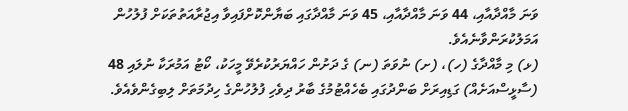ވަނަ މާއްދާއާއި، 44 ވަނަ މާއްދާއާއި، 45 ވަނަ މާއްދާގައި ބަޔާންކޮށްފައިވާ އިޖުރާއަތުތަކަށް ފުލުހުން އަމަލުކުރަންވާނެއެވެ.
(ޅ) މި މާއްދާގެ (ހ)، (ށ) ނުވަތަ (ނ) ގެ ދަށުން ހައްޔަރުކުރެވޭ މީހަކު، ކޯޓު އަމުރަކާ ނުލައި 48 (ސާޅީސްއަށެއް) ގަޑިއިރަށް ބަންދުގައި ބެހެއްޓުމުގެ ބާރު ދިވެހި ފުލުހުންގެ ހިދުމަތަށް ލިބިގެންވެއެވެ.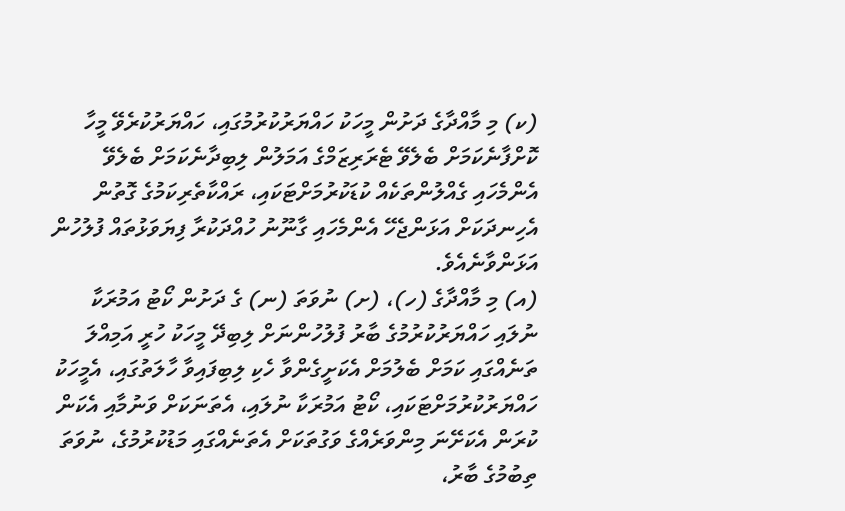(ކ) މި މާއްދާގެ ދަށުން މީހަކު ހައްޔަރުކުރުމުގައި، ހައްޔަރުކުރެވޭ މީހާ ކޮށްފާނެކަމަށް ބެލެވޭ ޓެރަރިޒަމްގެ އަމަލުން ލިބިދާނެކަމަށް ބެލެވޭ އެންމެހައި ގެއްލުންތަކެއް ކުޑަކުރުމަށްޓަކައި، ރައްކާތެރިކަމުގެ ގޮތުން އެހިނދަކަށް އަޅަންޖެހޭ އެންމެހައި ގާނޫނު ހުއްދަކުރާ ފިޔަވަޅުތައް ފުލުހުން އަޅަންވާނެއެވެ.
(އ) މި މާއްދާގެ (ހ)، (ށ) ނުވަތަ (ނ) ގެ ދަށުން ކޯޓު އަމުރަކާ ނުލައި ހައްޔަރުކުރުމުގެ ބާރު ފުލުހުންނަށް ލިބިދޭ މީހަކު ހުރީ އަމިއްލަ ތަނެއްގައި ކަމަށް ބެލުމަށް އެކަށީގެންވާ ހެކި ލިބިފައިވާ ހާލަތުގައި، އެމީހަކު ހައްޔަރުކުރުމަށްޓަކައި، ކޯޓު އަމުރަކާ ނުލައި، އެތަނަކަށް ވަނުމާއި އެކަން ކުރަން އެކަށޭނަ މިންވަރެއްގެ ވަގުތަކަށް އެތަނެއްގައި މަޑުކުރުމުގެ، ނުވަތަ ތިބުމުގެ ބާރު،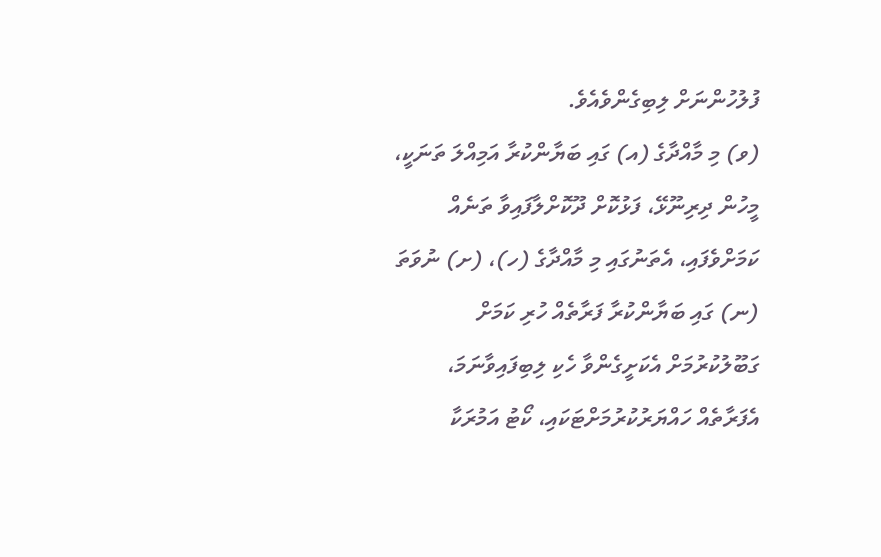ފުލުހުންނަށް ލިބިގެންވެއެވެ.
(ވ) މި މާއްދާގެ (އ) ގައި ބަޔާންކުރާ އަމިއްލަ ތަނަކީ، މީހުން ދިރިނޫޅޭ، ފަޅުކޮށް ދޫކޮށްލާފައިވާ ތަނެއް ކަމަށްވެފައި، އެތަނުގައި މި މާއްދާގެ (ހ)، (ށ) ނުވަތަ (ނ) ގައި ބަޔާންކުރާ ފަރާތެއް ހުރި ކަމަށް ގަބޫލުކުރުމަށް އެކަށީގެންވާ ހެކި ލިބިފައިވާނަމަ، އެފަރާތެއް ހައްޔަރުކުރުމަށްޓަކައި، ކޯޓު އަމުރަކާ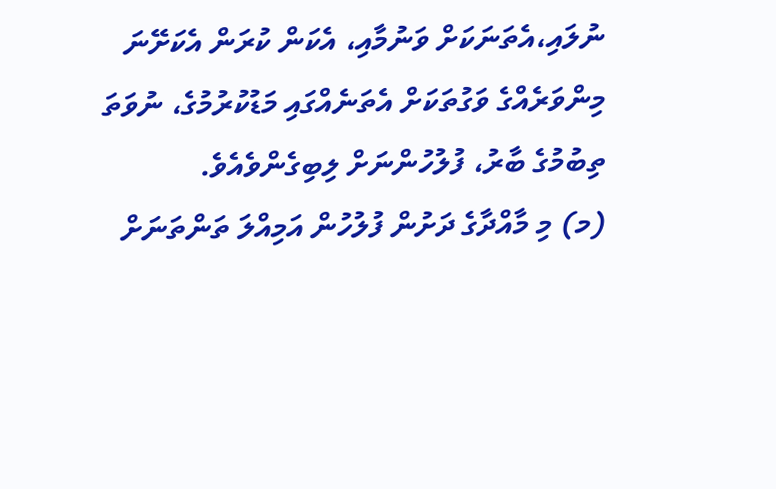ނުލައި،އެތަނަކަށް ވަނުމާއި، އެކަން ކުރަން އެކަށޭނަ މިންވަރެއްގެ ވަގުތަކަށް އެތަނެއްގައި މަޑުކުރުމުގެ، ނުވަތަ ތިބުމުގެ ބާރު، ފުލުހުންނަށް ލިބިގެންވެއެވެ.
(މ) މި މާއްދާގެ ދަށުން ފުލުހުން އަމިއްލަ ތަންތަނަށް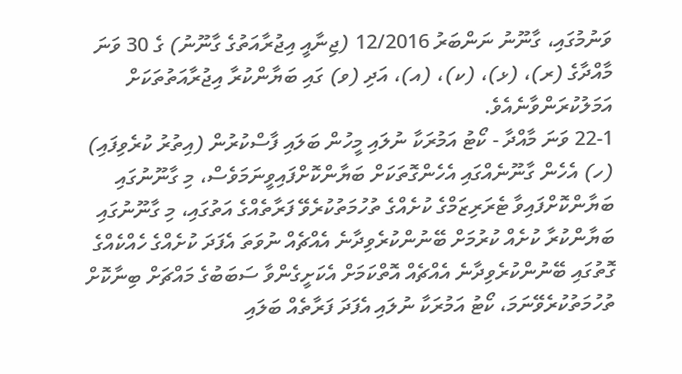ވަނުމުގައި، ގާނޫނު ނަންބަރު 12/2016 (ޖިނާއީ އިޖުރާއަތުގެ ގާނޫނު) ގެ 30 ވަނަ މާއްދާގެ (ރ)، (ޅ)، (ކ)، (އ)، އަދި (ވ) ގައި ބަޔާންކުރާ އިޖުރާއަތުތަކަށް އަމަލުކުރަންވާނެއެވެ.
22-1 ވަނަ މާއްދާ - ކޯޓު އަމުރަކާ ނުލައި މީހުން ބަލައި ފާސްކުރުން (އިތުރު ކުރެވިފައި)
(ހ) އެހެން ގާނޫނެއްގައި އެހެންގޮތަކަށް ބަޔާންކޮށްފައިވީނަމަވެސް، މި ގާނޫނުގައި ބަޔާންކޮށްފައިވާ ޓެރަރިޒަމްގެ ކުށެއްގެ ތުހުމަތުކުރެވޭ ފަރާތެއްގެ އަތުގައި، މި ގާނޫނުގައި ބަޔާންކުރާ ކުށެއް ކުރުމަށް ބޭނުންކުރެވިދާނެ އެއްޗެއް ނުވަތަ އެފަދަ ކުށެއްގެ ހެއްކެއްގެ ގޮތުގައި ބޭނުންކުރެވިދާނެ އެއްޗެއް އޮތްކަމަށް އެކަށީގެންވާ ސަބަބުގެ މައްޗަށް ބިނާކޮށް ތުހުމަތުކުރެވޭނަމަ، ކޯޓު އަމުރަކާ ނުލައި އެފަދަ ފަރާތެއް ބަލައި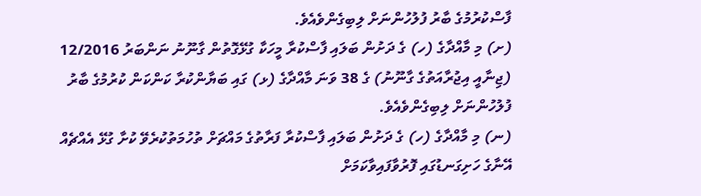ފާސްކުރުމުގެ ބާރު ފުލުހުންނަށް ލިބިގެންވެއެވެ.
(ށ) މި މާއްދާގެ (ހ) ގެ ދަށުން ބަލައި ފާސްކުރާ މީހަކާ ގުޅޭގޮތުން ގާނޫނު ނަންބަރު 12/2016 (ޖިނާއީ އިޖުރާއަތުގެ ގާނޫނު) ގެ 38 ވަނަ މާއްދާގެ (ޅ) ގައި ބަޔާންކުރާ ކަންކަން ކުރުމުގެ ބާރު ފުލުހުންނަށް ލިބިގެންވެއެވެ.
(ނ) މި މާއްދާގެ (ހ) ގެ ދަށުން ބަލައި ފާސްކުރާ ފަރާތުގެ މައްޗަށް ތުހުމަތުކުރެވޭ ކުށާ ގުޅޭ އެއްޗެއް އޭނާގެ ހަށިގަނޑުގައި ފޮރުވާފައިވާކަމަށް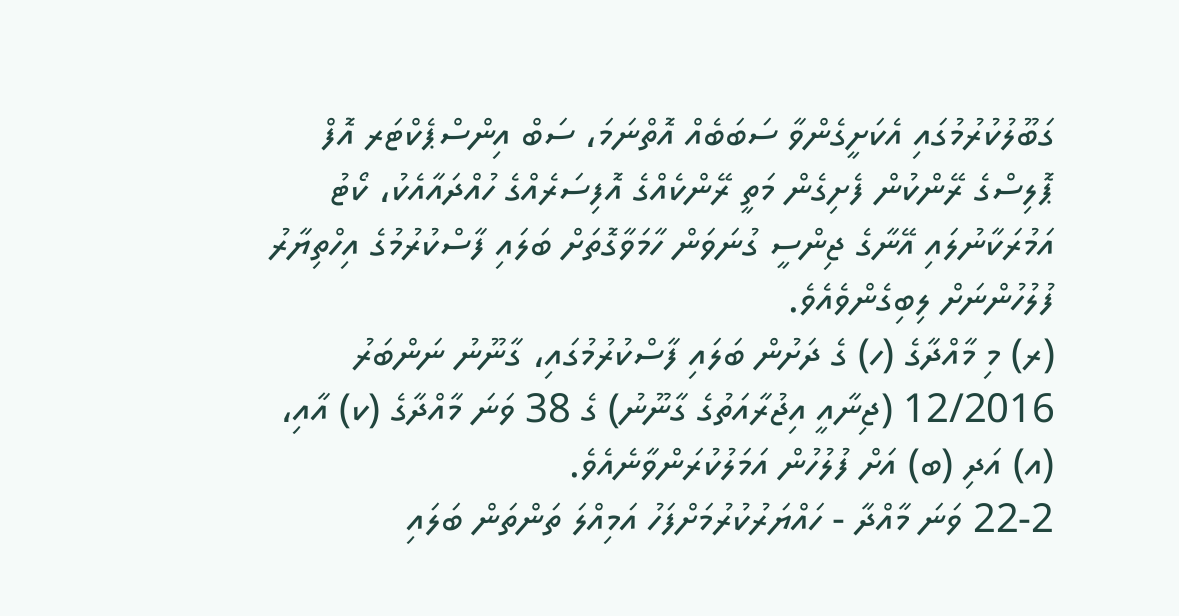ގަބޫލުކުރުމުގައި އެކަށީގެންވާ ސަބަބެއް އޮތްނަމަ، ސަބް އިންސްޕެކްޓަރ އޮފް ޕޮލިސްގެ ރޭންކުން ފެށިގެން މަތީ ރޭންކެއްގެ އޮފިސަރެއްގެ ހުއްދައާއެކު، ކޯޓު އަމުރަކާނުލައި އޭނާގެ ޖިންސީ ގުނަވަން ހާމަވާގޮތަށް ބަލައި ފާސްކުރުމުގެ އިހްތިޔާރު ފުލުހުންނަށް ލިބިގެންވެއެވެ.
(ރ) މި މާއްދާގެ (ހ) ގެ ދަށުން ބަލައި ފާސްކުރުމުގައި، ގާނޫނު ނަންބަރު 12/2016 (ޖިނާއީ އިޖުރާއަތުގެ ގާނޫނު) ގެ 38 ވަނަ މާއްދާގެ (ކ) އާއި، (އ) އަދި (ބ) އަށް ފުލުހުން އަމަލުކުރަންވާނެއެވެ.
22-2 ވަނަ މާއްދާ - ހައްޔަރުކުރުމަށްފަހު އަމިއްލަ ތަންތަން ބަލައި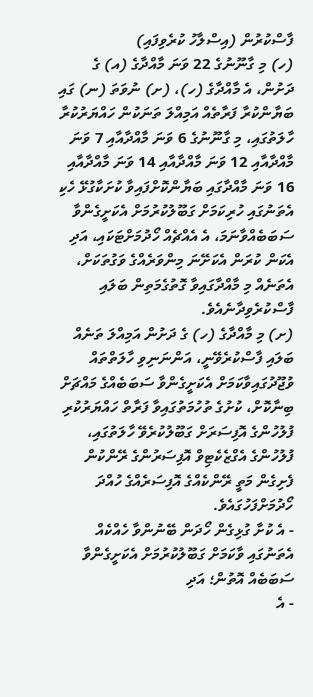ފާސްކުރުން (އިސްލާހު ކުރެވިފައި)
(ހ) މި ގާނޫނުގެ 22 ވަނަ މާއްދާގެ (އ) ގެ ދަށުން، އެ މާއްދާގެ (ހ)، (ށ) ނުވަތަ (ނ) ގައި ބަޔާންކުރާ ފަރާތެއް އަމިއްލަ ތަނަކުން ހައްޔަރުކުރާ ހާލަތުގައި، މި ގާނޫނުގެ 6 ވަނަ މާއްދާއާއި 7 ވަނަ މާއްދާއާއި 12 ވަނަ މާއްދާއާއި 14 ވަނަ މާއްދާއާއި 16 ވަނަ މާއްދާގައި ބަޔާންކޮށްފައިވާ ކުށަކާގުޅޭ ހެކި އެތަނުގައި ހުރިކަމަށް ގަބޫލުކުރުމަށް އެކަށީގެންވާ ސަބަބެއްވާނަމަ، އެ އެއްޗެއް ހޯދުމަށްޓަކައި، އަދި އެކަން ކުރަން އެކަށޭނަ މިންވަރެއްގެ ވަގުތަކަށް، އެތަނެއް މި މާއްދާގައިވާ ގޮތުގެމަތިން ބަލައި ފާސްކުރެވިދާނެއެވެ.
(ށ) މި މާއްދާގެ (ހ) ގެ ދަށުން އަމިއްލަ ތަނެއް ބަލައި ފާސްކުރެވޭނީ، އަންނަނިވި ހާލަތްތައް ވުޖޫދުގައިވާކަމަށް އެކަށީގެންވާ ސަބަބެއްގެ މައްޗަށް ބިނާކޮށް، ކުށުގެ ތުހުމަތުގައިވާ ފަރާތް ހައްޔަރުކުރި ފުލުހުންގެ އޮފިސަރަށް ގަބޫލުކުރެވޭ ހާލަތުގައި، ފުލުހުންގެ އެގްޒެކެޓިވް އޮފިސަރުންގެ ރޭންކުން ފެށިގެން މަތީ ރޭންކެއްގެ އޮފިސަރެއްގެ ހުއްދަ ހޯދުމަށްފަހުގައެވެ.
- އެ ކުށާ ގުޅިގެން ހޯދަން ބޭނުންވާ ހެއްކެއް އެތަނުގައި ވާކަމަށް ގަބޫލުކުރުމަށް އެކަށީގެންވާ ސަބަބެއް އޮތުން؛ އަދި
- އެ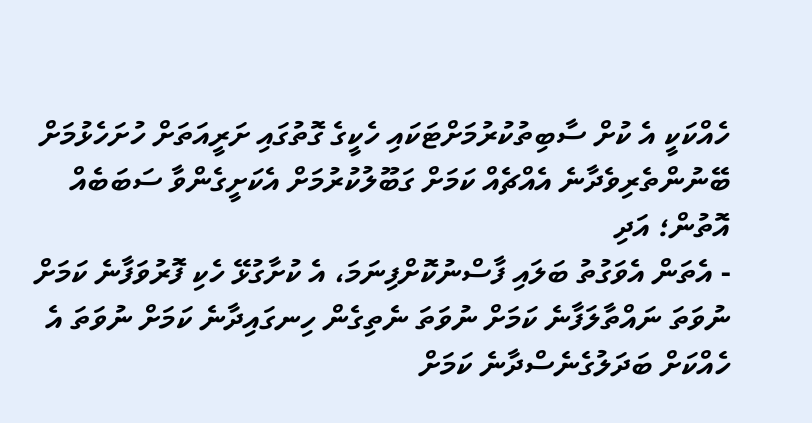ހެއްކަކީ އެ ކުށް ސާބިތުކުރުމަށްޓަކައި ހެކީގެ ގޮތުގައި ށަރީއަތަށް ހުށަހެޅުމަށް ބޭނުންތެރިވެދާނެ އެއްޗެއް ކަމަށް ގަބޫލުކުރުމަށް އެކަށީގެންވާ ސަބަބެއް އޮތުން؛ އަދި
- އެތަން އެވަގުތު ބަލައި ފާސްނުކޮށްފިނަމަ، އެ ކުށާގުޅޭ ހެކި ފޮރުވަފާނެ ކަމަށް ނުވަތަ ނައްތާލަފާނެ ކަމަށް ނުވަތަ ނެތިގެން ހިނގައިދާނެ ކަމަށް ނުވަތަ އެ ހެއްކަށް ބަދަލުގެނެސްދާނެ ކަމަށް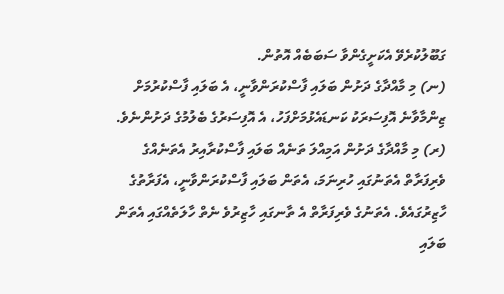ގަބޫލުކުރެވޭ އެކަށީގެންވާ ސަބަބެއް އޮތުން.
(ނ) މި މާއްދާގެ ދަށުން ބަލައި ފާސްކުރަންވާނީ، އެ ބަލައި ފާސްކުރުމަށް ޒިންމާވާނެ އޮފިސަރަކު ކަނޑައެޅުމަށްފަހު، އެ އޮފިސަރުގެ ބެލުމުގެ ދަށުންނެވެ.
(ރ) މި މާއްދާގެ ދަށުން އަމިއްލަ ތަނެއް ބަލައި ފާސްކުރާއިރު އެތަނެއްގެ ވެރިފަރާތް އެތަނުގައި ހުރިނަމަ، އެތަން ބަލައި ފާސްކުރަންވާނީ، އެފަރާތުގެ ހާޒިރުގައެވެ. އެތަނުގެ ވެރިފަރާތް އެ ތާނގައި ހާޒިރުވެ ނެތް ހާލަތެއްގައި އެތަން ބަލައި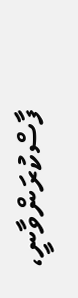ފާސްކުރަންވާނީ،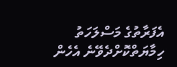އެފަރާތުގެ މަސްލަހަތު ހިމާޔަތްކޮށްދެވޭނެ އެހެން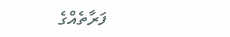ފަރާތެއްގެ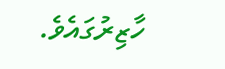ހާޒިރުގައެވެ.